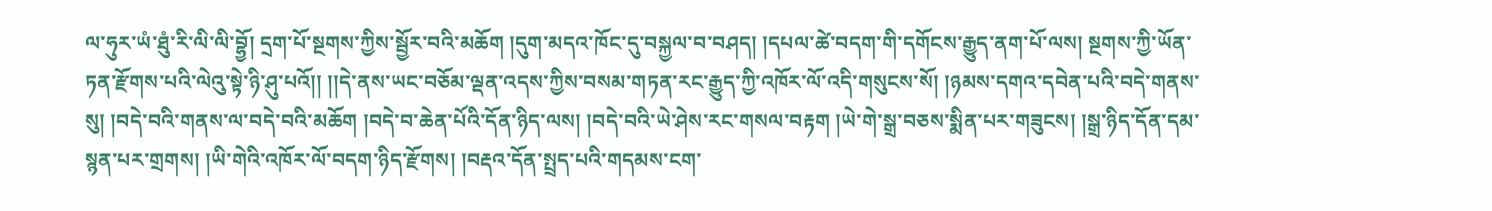ལ་ཧུར་ཡཾ་ཐུཾ་རི་ལི་ལི་བྷྱོ། དྲག་པོ་སྔགས་ཀྱིས་སྦྱོར་བའི་མཆོག །དུག་མདའ་ཁོང་དུ་བསྐྱལ་བ་བཤད། །དཔལ་ཚེ་བདག་གི་དགོངས་རྒྱུད་ནག་པོ་ལས། སྔགས་ཀྱི་ཡོན་ཏན་རྫོགས་པའི་ལེའུ་སྟེ་ཉི་ཤུ་པའོ།། །།དེ་ནས་ཡང་བཅོམ་ལྡན་འདས་ཀྱིས་བསམ་གཏན་རང་རྒྱུད་ཀྱི་འཁོར་ལོ་འདི་གསུངས་སོ། །ཉམས་དགའ་དབེན་པའི་བདེ་གནས་སུ། །བདེ་བའི་གནས་ལ་བདེ་བའི་མཆོག །བདེ་བ་ཆེན་པོའི་དོན་ཉིད་ལས། །བདེ་བའི་ཡེ་ཤེས་རང་གསལ་བརྟག །ཡེ་གེ་སྒྲ་བཅས་སྨིན་པར་གཟུངས། །སྒྲ་ཉིད་དོན་དམ་སྙན་པར་གྲགས། །ཡི་གེའི་འཁོར་ལོ་བདག་ཉིད་རྫོགས། །བརྡའ་དོན་སྤྲད་པའི་གདམས་ངག་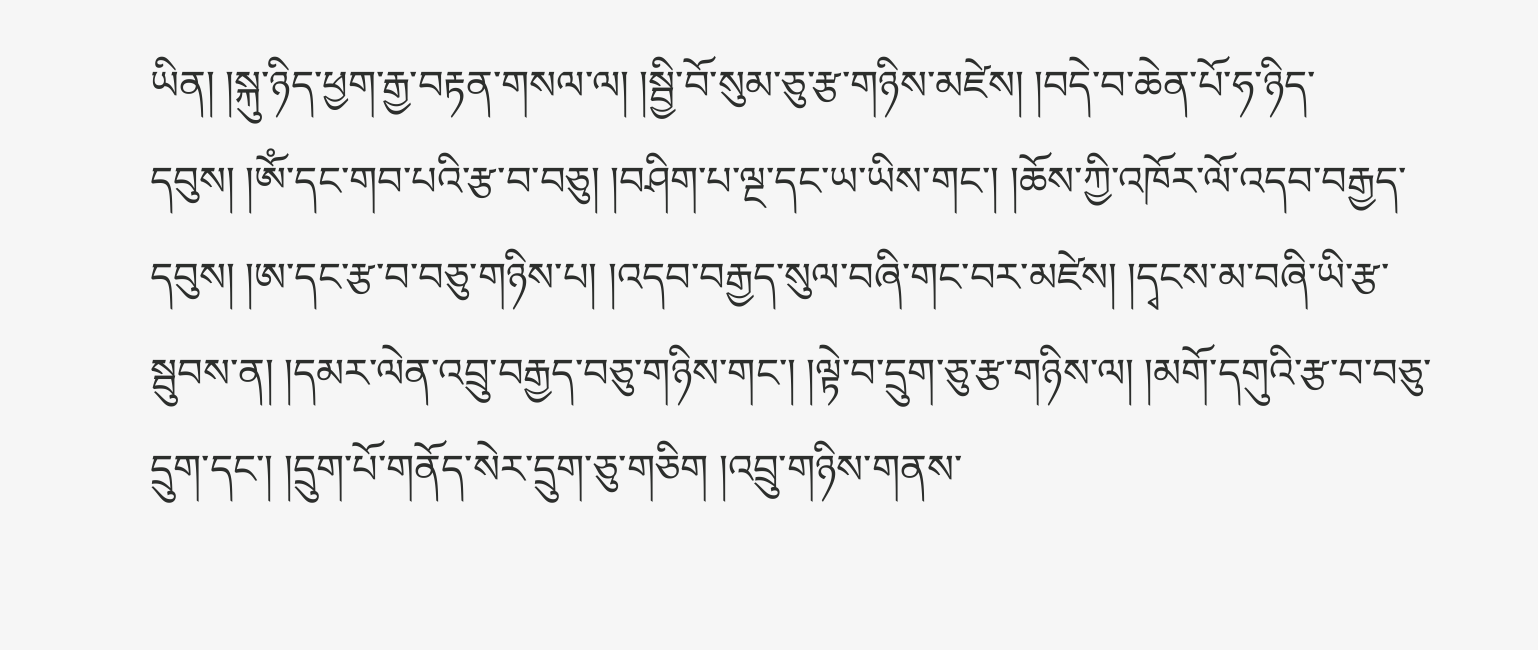ཡིན། །སྐུ་ཉིད་ཕྱག་རྒྱ་བརྟན་གསལ་ལ། །སྦྱི་བོ་སུམ་ཅུ་རྩ་གཉིས་མཛེས། །བདེ་བ་ཆེན་པོ་ཧ་ཉིད་དབུས། །ཨོཾ་དང་གབ་པའི་རྩ་བ་བཅུ། །བཤིག་པ་ལྔ་དང་ཡ་ཡིས་གང་། །ཆོས་ཀྱི་འཁོར་ལོ་འདབ་བརྒྱད་དབུས། །ཨ་དང་རྩ་བ་བཅུ་གཉིས་པ། །འདབ་བརྒྱད་སུལ་བཞི་གང་བར་མཛེས། །དྭངས་མ་བཞི་ཡི་རྩ་སྦུབས་ན། །དམར་ལེན་འབྲུ་བརྒྱད་བཅུ་གཉིས་གང་། །ལྟེ་བ་དྲུག་ཅུ་རྩ་གཉིས་ལ། །མགོ་དགུའི་རྩ་བ་བཅུ་དྲུག་དང་། །དྲུག་པོ་གནོད་སེར་དྲུག་ཅུ་གཅིག །འབྲུ་གཉིས་གནས་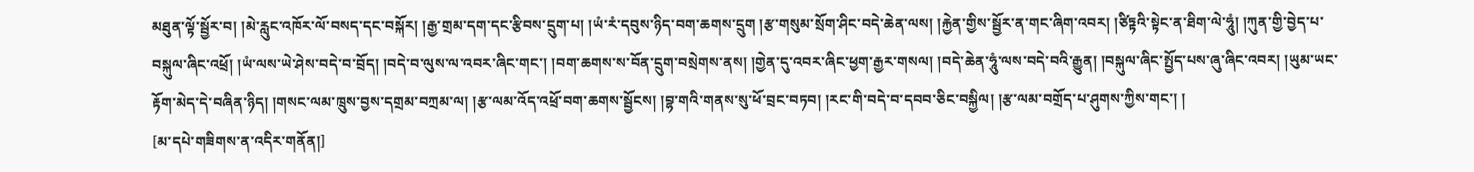མཐུན་ལྟོ་སྦྱོར་བ། །མེ་རླུང་འཁོར་ལོ་བསད་དང་བསྐོར། །རྒྱ་གྲམ་དག་དང་རྩིབས་དྲུག་པ། །ཡཾ་རཾ་དབུས་ཉིད་བག་ཆགས་དྲུག །རྩ་གསུམ་སྲོག་ཤིང་བདེ་ཆེན་ལས། །རྐྱེན་གྱིས་སྦྱོར་ན་གང་ཞིག་འབར། །ཙིཏྟའི་སྟེང་ན་ཐིག་ལེ་ཧཱུཾ། །ཀུན་གྱི་བྱེད་པ་བསྐུལ་ཞིང་འཕྲོ། །ཡཾ་ལས་ཡེ་ཤེས་བདེ་བ་བྲོད། །བདེ་བ་ལུས་ལ་འབར་ཞིང་གང་། །བག་ཆགས་ས་བོན་དྲུག་བསྲེགས་ནས། །གྱེན་དུ་འབར་ཞིང་ཕྱག་རྒྱར་གསལ། །བདེ་ཆེན་ཧཱུཾ་ལས་བདེ་བའི་རྒྱུན། །བསྐུལ་ཞིང་སྤྱོད་པས་ཞུ་ཞིང་འབར། །ཡུམ་ཡང་རྟོག་མེད་དེ་བཞིན་ཉིད། །གསང་ལམ་ཁྲུས་བྱས་དགྲམ་བཀྲམ་ལ། །རྩ་ལམ་འོད་འཕྲོ་བག་ཆགས་སྦྱོངས། །བྷ་གའི་གནས་སུ་ཕོ་བྲང་བཏབ། །རང་གི་བདེ་བ་དབབ་ཅིང་བསྐྱིལ། །རྩ་ལམ་བགྲོད་པ་ཤུགས་ཀྱིས་གང་། །
[མ་དཔེ་གཟིགས་ན་འདིར་གནོན།]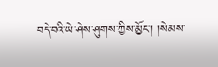བདེ་བའི་ཡེ་ཤེས་ཤུགས་ཀྱིས་མྱོང་། །སེམས་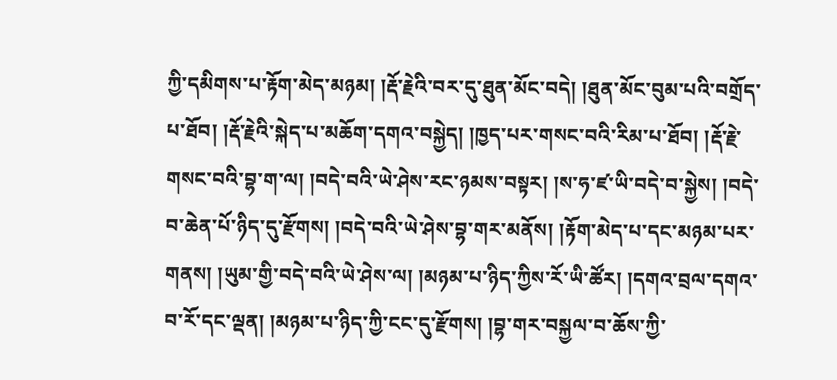ཀྱི་དམིགས་པ་རྟོག་མེད་མཉམ། །རྡོ་རྗེའི་བར་དུ་ཐུན་མོང་བདེ། །ཐུན་མོང་བུམ་པའི་བགྲོད་པ་ཐོབ། །རྡོ་རྗེའི་སྐེད་པ་མཆོག་དགའ་བསྐྱེད། །ཁྱད་པར་གསང་བའི་རིམ་པ་ཐོབ། །རྡོ་རྗེ་གསང་བའི་བྷ་ག་ལ། །བདེ་བའི་ཡེ་ཤེས་རང་ཉམས་བསྟར། །ས་ཧ་ཛ་ཡི་བདེ་བ་སྐྱེས། །བདེ་བ་ཆེན་པོ་ཉིད་དུ་རྫོགས། །བདེ་བའི་ཡེ་ཤེས་བྷ་གར་མནོས། །རྟོག་མེད་པ་དང་མཉམ་པར་གནས། །ཡུམ་གྱི་བདེ་བའི་ཡེ་ཤེས་ལ། །མཉམ་པ་ཉིད་ཀྱིས་རོ་ཡི་ཚོར། །དགའ་བྲལ་དགའ་བ་རོ་དང་ལྡན། །མཉམ་པ་ཉིད་ཀྱི་ངང་དུ་རྫོགས། །བྷ་གར་བསྐྱལ་བ་ཆོས་ཀྱི་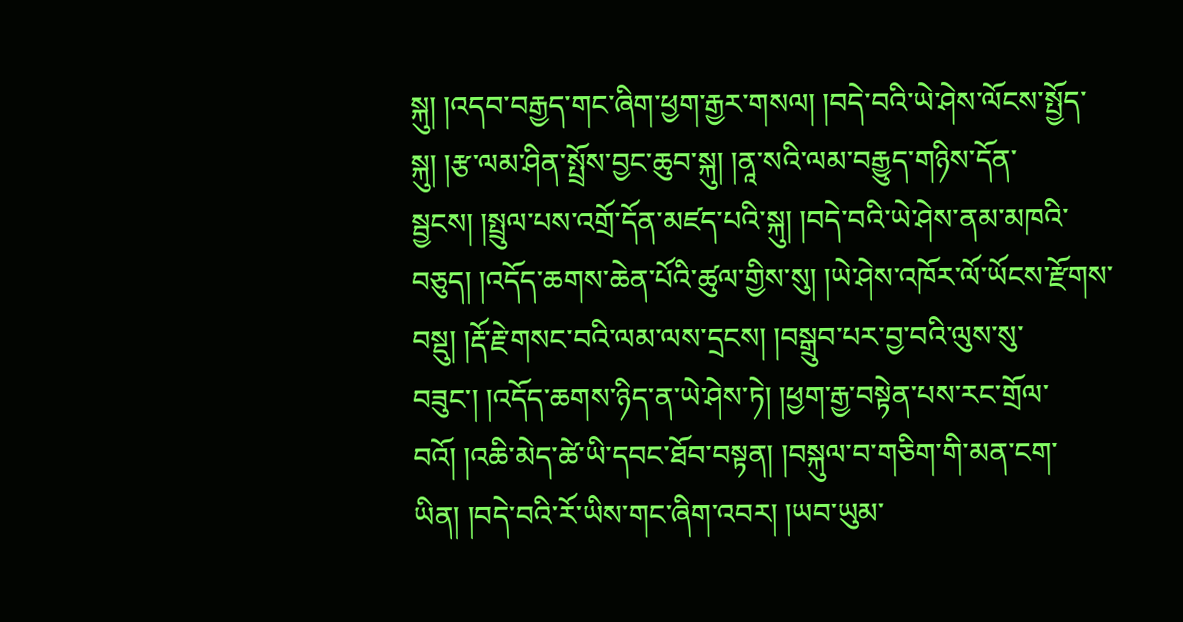སྐུ། །འདབ་བརྒྱད་གང་ཞིག་ཕྱག་རྒྱར་གསལ། །བདེ་བའི་ཡེ་ཤེས་ལོངས་སྤྱོད་སྐུ། །རྩ་ལམ་ཤིན་སྤྲོས་བྱང་ཆུབ་སྐུ། །ནཱ་སའི་ལམ་བརྒྱུད་གཉིས་དོན་སྦྱངས། །སྤྲུལ་པས་འགྲོ་དོན་མཛད་པའི་སྐུ། །བདེ་བའི་ཡེ་ཤེས་ནམ་མཁའི་བཅུད། །འདོད་ཆགས་ཆེན་པོའི་ཚུལ་གྱིས་སུ། །ཡེ་ཤེས་འཁོར་ལོ་ཡོངས་རྫོགས་བསྡུ། །རྡོ་རྗེ་གསང་བའི་ལམ་ལས་དྲངས། །བསྒྲུབ་པར་བྱ་བའི་ལུས་སུ་བཟུང་། །འདོད་ཆགས་ཉིད་ན་ཡེ་ཤེས་ཏེ། །ཕྱག་རྒྱ་བསྟེན་པས་རང་གྲོལ་བའོ། །འཆི་མེད་ཚེ་ཡི་དབང་ཐོབ་བསྟན། །བསྐུལ་བ་གཅིག་གི་མན་ངག་ཡིན། །བདེ་བའི་རོ་ཡིས་གང་ཞིག་འབར། །ཡབ་ཡུམ་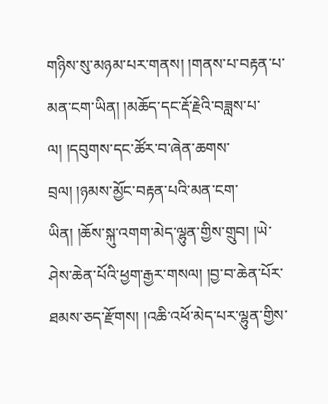གཉིས་སུ་མཉམ་པར་གནས། །གནས་པ་བརྟན་པ་མན་ངག་ཡིན། །མཆོད་དང་རྡོ་རྗེའི་བཟླས་པ་ལ། །དབུགས་དང་ཚོར་བ་ཞེན་ཆགས་བྲལ། །ཉམས་མྱོང་བརྟན་པའི་མན་ངག་ཡིན། །ཆོས་སྐུ་འགག་མེད་ལྷུན་གྱིས་གྲུབ། །ཡེ་ཤེས་ཆེན་པོའི་ཕྱག་རྒྱར་གསལ། །བྱ་བ་ཆེན་པོར་ཐམས་ཅད་རྫོགས། །འཆི་འཕོ་མེད་པར་ལྷུན་གྱིས་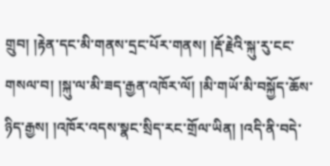གྲུབ། །རྟེན་དང་མི་གནས་དྲང་པོར་གནས། །རྡོ་རྗེའི་སྐུ་རུ་ངང་གསལ་བ། །སྐུ་ལ་མི་ཟད་རྒྱན་འཁོར་ལོ། །མི་གཡོ་མི་བསྐྱོད་ཆོས་ཉིད་རྒྱས། །འཁོར་འདས་སྣང་སྲིད་རང་གྲོལ་ཡིན། །འདི་ནི་བདེ་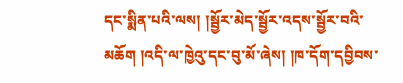དང་སྨིན་པའི་ལས། །སྦྱོར་མེད་སྦྱོར་འདས་སྦྱོར་བའི་མཆོག །འདི་ལ་ཁྱེའུ་དང་བུ་མོ་ཞེས། །ཁ་དོག་དབྱིབས་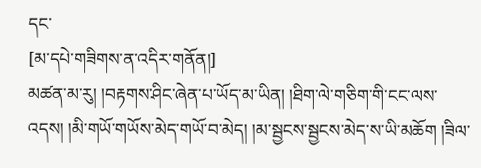དང་
[མ་དཔེ་གཟིགས་ན་འདིར་གནོན།]
མཚན་མ་རུ། །བརྟགས་ཤིང་ཞེན་པ་ཡོད་མ་ཡིན། །ཐིག་ལེ་གཅིག་གི་ངང་ལས་འདས། །མི་གཡོ་གཡོས་མེད་གཡོ་བ་མེད། །མ་སྦྱངས་སྦྱངས་མེད་ས་ཡི་མཆོག །ཟིལ་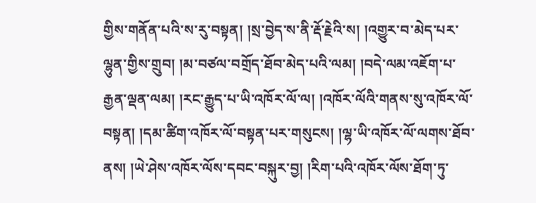གྱིས་གནོན་པའི་ས་རུ་བསྟན། །སྲ་བྱེད་ས་ནི་རྡོ་རྗེའི་ས། །འགྱུར་བ་མེད་པར་ལྷུན་གྱིས་གྲུབ། །མ་བཙལ་བགྲོད་ཐོབ་མེད་པའི་ལམ། །བདེ་ལམ་འཇོག་པ་རྒྱན་ལྡན་ལམ། །རང་རྒྱུད་པ་ཡི་འཁོར་ལོ་ལ། །འཁོར་ལོའི་གནས་སུ་འཁོར་ལོ་བསྟན། །དམ་ཚིག་འཁོར་ལོ་བསྟན་པར་གསུངས། །ལྷ་ཡི་འཁོར་ལོ་ལགས་ཐོབ་ནས། །ཡེ་ཤེས་འཁོར་ལོས་དབང་བསྐུར་བྱ། །རིག་པའི་འཁོར་ལོས་ཐོག་ཏུ་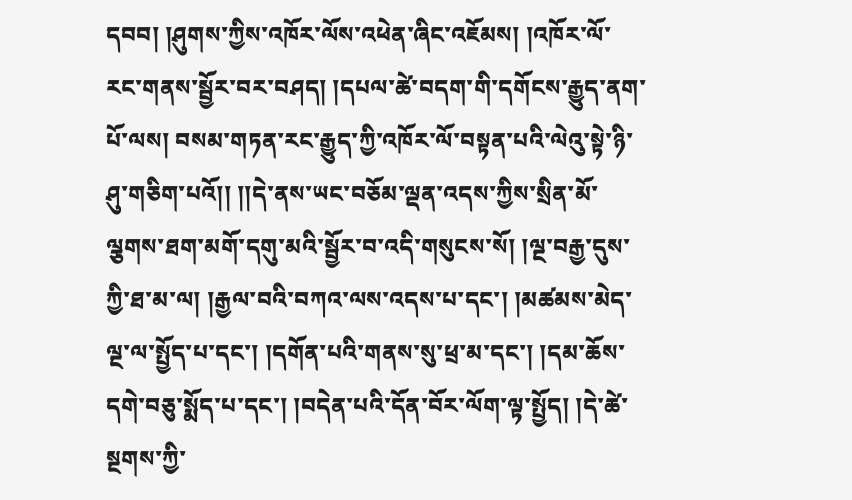དབབ། །ཤུགས་ཀྱིས་འཁོར་ལོས་འཕེན་ཞིང་འཇོམས། །འཁོར་ལོ་རང་གནས་སྦྱོར་བར་བཤད། །དཔལ་ཚེ་བདག་གི་དགོངས་རྒྱུད་ནག་པོ་ལས། བསམ་གཏན་རང་རྒྱུད་ཀྱི་འཁོར་ལོ་བསྟན་པའི་ལེའུ་སྟེ་ཉི་ཤུ་གཅིག་པའོ།། །།དེ་ནས་ཡང་བཅོམ་ལྡན་འདས་ཀྱིས་སྲིན་མོ་ལྕགས་ཐག་མགོ་དགུ་མའི་སྦྱོར་བ་འདི་གསུངས་སོ། །ལྔ་བརྒྱ་དུས་ཀྱི་ཐ་མ་ལ། །རྒྱལ་བའི་བཀའ་ལས་འདས་པ་དང་། །མཚམས་མེད་ལྔ་ལ་སྤྱོད་པ་དང་། །དགོན་པའི་གནས་སུ་ཕྲ་མ་དང་། །དམ་ཆོས་དགེ་བཅུ་སྨོད་པ་དང་། །བདེན་པའི་དོན་བོར་ལོག་ལྟ་སྤྱོད། །དེ་ཚེ་སྔགས་ཀྱི་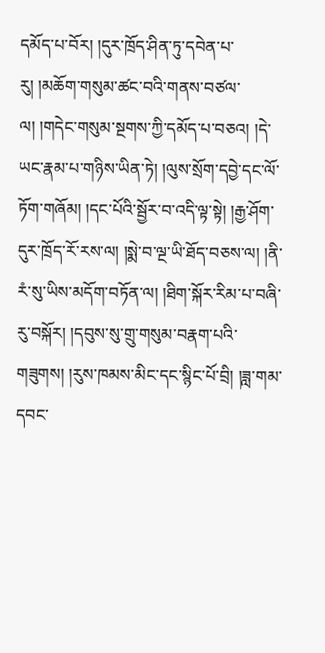དམོད་པ་བོར། །དུར་ཁྲོད་ཤིན་ཏུ་དབེན་པ་རུ། །མཆོག་གསུམ་ཚང་བའི་གནས་བཙལ་ལ། །གདེང་གསུམ་སྔགས་ཀྱི་དམོད་པ་བཅའ། །དེ་ཡང་རྣམ་པ་གཉིས་ཡིན་ཏེ། །ལུས་སྲོག་དབྱེ་དང་ལོ་ཏོག་གཞོམ། །དང་པོའི་སྦྱོར་བ་འདི་ལྟ་སྟེ། །རྒྱ་ཤོག་དུར་ཁྲོད་རོ་རས་ལ། །སྨེ་བ་ལྔ་ཡི་ཐོད་བཅས་ལ། །ནི་རཾ་སུ་ཡིས་མདོག་བཏོན་ལ། །ཐིག་སྐོར་རིམ་པ་བཞི་རུ་བསྐོར། །དབུས་སུ་གྲུ་གསུམ་བརྣག་པའི་གཟུགས། །རུས་ཁམས་མིང་དང་སྙིང་པོ་བྲི། །ཟླ་གམ་དབང་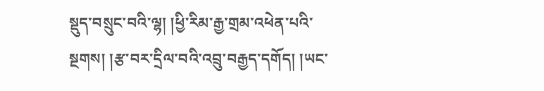སྡུད་བསྲུང་བའི་ལྷ། །ཕྱི་རིམ་རྒྱ་གྲམ་འཕེན་པའི་སྔགས། །རྩ་བར་དྲིལ་བའི་འབྲུ་བརྒྱད་དགོད། །ཡང་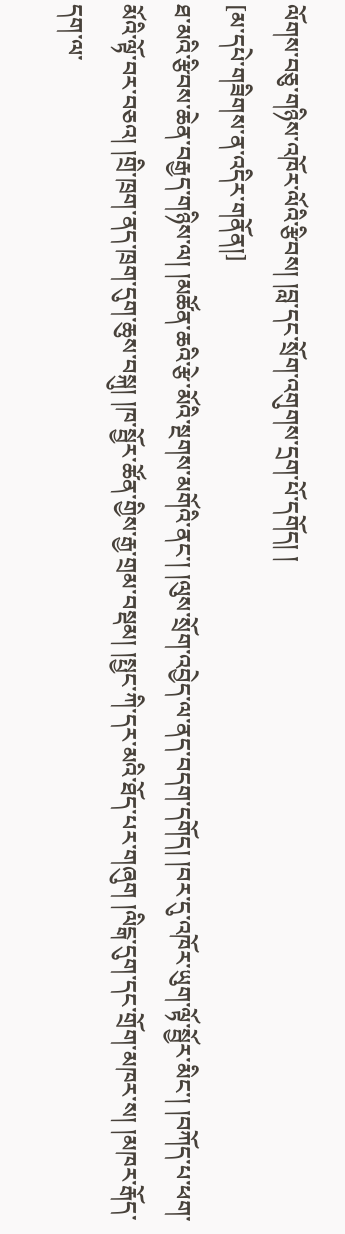ལོགས་བཅུ་གཉིས་འཁོར་ལོའི་རྩིབས། །བླ་དང་སྲོག་འགུགས་དྲག་པོ་དགོད། །
[མ་དཔེ་གཟིགས་ན་འདིར་གནོན།]
ཐ་མའི་རྩིབས་ཆེན་བརྒྱད་གཉིས་ལ། །མཚོན་ཆའི་རྩེ་མོའི་སྔགས་མགོའི་ནང་། །ལུས་སྲོག་འབྱེད་ལ་ནད་བདག་དགོད། །བར་དུ་འཁོར་ཡུག་ལྟོ་སྦྱོར་མིང་། །བཀོད་པ་ཕག་མོའི་ལྟོ་བར་བཅའ། །གྲི་ཁྲག་ནད་ཁྲག་དུག་ཆུས་བསྐུ། །ཁ་སྦྱོར་ཚོན་གྱིས་རྒྱ་གྲམ་བསྡམ། །སྤྱང་ཀི་དར་མའི་ཐོད་པར་གཞུག །ལིངྒ་དུག་དང་གྲོག་མཁར་ས། །མཁར་རྒོད་དག་ལ་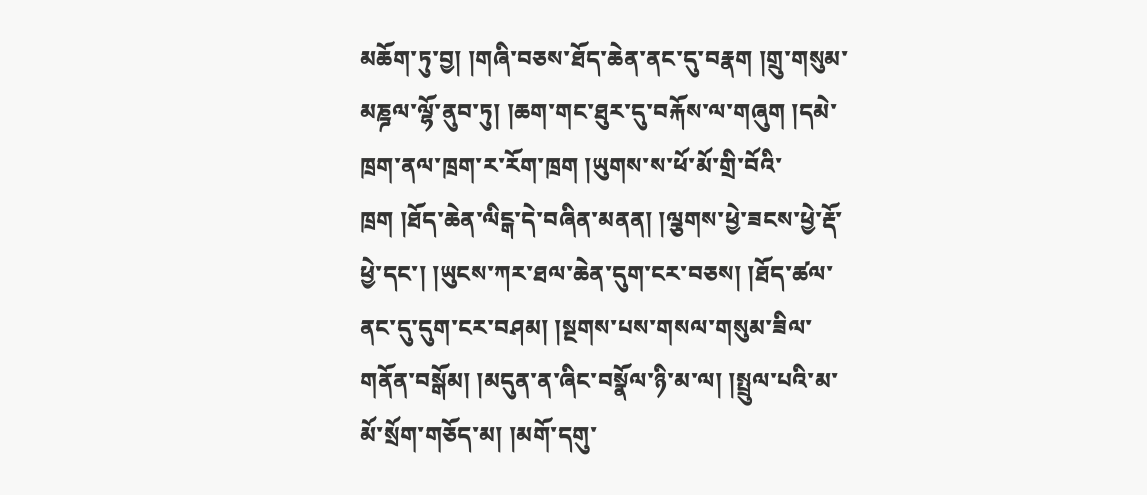མཆོག་ཏུ་བྱ། །གཞི་བཅས་ཐོད་ཆེན་ནང་དུ་བརྣག །གྲུ་གསུམ་མཎྜལ་ལྷོ་ནུབ་ཏུ། །ཆག་གང་ཐུར་དུ་བརྐོས་ལ་གཞུག །དམེ་ཁྲག་ནལ་ཁྲག་ར་རོག་ཁྲག །ཡུགས་ས་ཕོ་མོ་གྲི་བོའི་ཁྲག །ཐོད་ཆེན་ལིངྒ་དེ་བཞིན་མནན། །ལྕགས་ཕྱེ་ཟངས་ཕྱེ་རྡོ་ཕྱེ་དང་། །ཡུངས་ཀར་ཐལ་ཆེན་དུག་ངར་བཅས། །ཐོད་ཚལ་ནང་དུ་དུག་ངར་བཤམ། །སྔགས་པས་གསལ་གསུམ་ཟིལ་གནོན་བསྒོམ། །མདུན་ན་ཞིང་བསྣོལ་ཉི་མ་ལ། །སྤྲུལ་པའི་མ་མོ་སྲོག་གཅོད་མ། །མགོ་དགུ་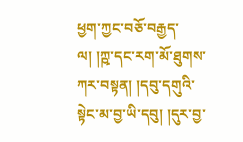ཕྱག་ཀྱང་བཅོ་བརྒྱད་ལ། །ཀྵ་དང་རག་མོ་ཐུགས་ཀར་བསྟན། །དབུ་དགུའི་སྟེང་མ་བྱ་ཡི་དབུ། །དུར་བྱ་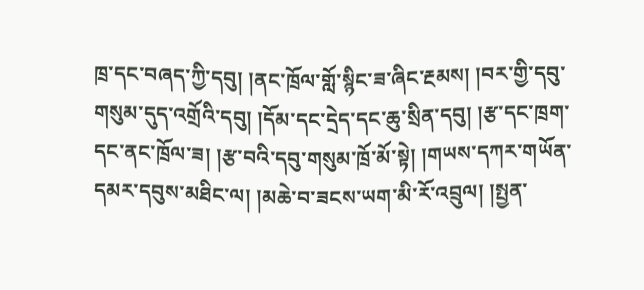ཁྲ་དང་བཞད་ཀྱི་དབུ། །ནང་ཁྲོལ་གློ་སྙིང་ཟ་ཞིང་རྔམས། །བར་གྱི་དབུ་གསུམ་དུད་འགྲོའི་དབུ། །དོམ་དང་དྲེད་དང་ཆུ་སྲིན་དབུ། །རྩ་དང་ཁྲག་དང་ནང་ཁྲོལ་ཟ། །རྩ་བའི་དབུ་གསུམ་ཁྲོ་མོ་སྟེ། །གཡས་དཀར་གཡོན་དམར་དབུས་མཐིང་ལ། །མཆེ་བ་ཟངས་ཡག་མི་རོ་འབྲུལ། །སྤྱན་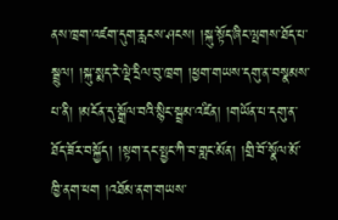ནས་ཁྲག་འཛག་དུག་རླངས་ཤངས། །སྐུ་སྟོད་ཞིང་ལྤགས་ཐོད་པ་སྦྲུལ། །སྐུ་སྨད་རེ་ལྡེ་དྲིལ་བུ་ཁྲག །ཕྱག་གཡས་དགུ་ན་བསྣམས་པ་ནི། །མངོན་དུ་སྒྲོལ་བའི་སྙིང་སྦྲམ་འཛིན། །གཡོན་པ་དགུ་ན་ཐོད་ཟོར་བསྐྱོད། །སྟག་དང་སྤྱང་ཀི་བ་གླང་མོན། །གྲི་བོ་སྣོལ་མོ་ཁྱི་ནག་ཕག །འཐོམ་ནག་གཡས་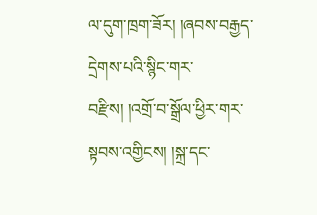ལ་དུག་ཁྲག་ཟོར། །ཞབས་བརྒྱད་དྲེགས་པའི་སྙིང་གར་བརྫིས། །འགྲོ་བ་སྒྲོལ་ཕྱིར་གར་སྟབས་འགྱིངས། །སྐྲ་དང་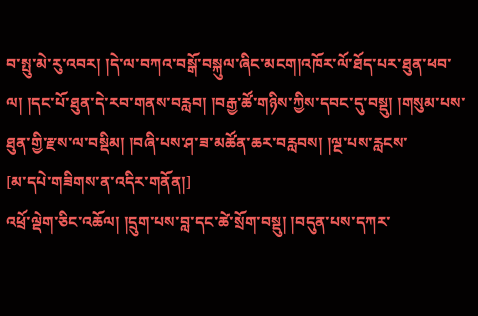བ་སྤུ་མེ་རུ་འབར། །དེ་ལ་བཀའ་བསྒོ་བསྐུལ་ཞིང་མངག།འཁོར་ལོ་ཐོད་པར་ཐུན་ཕབ་ལ། །དང་པོ་ཐུན་དེ་རབ་གནས་བརླབ། །བརྒྱ་ཚོ་གཉིས་ཀྱིས་དབང་དུ་བསྡུ། །གསུམ་པས་ཐུན་གྱི་རྫས་ལ་བསྡིམ། །བཞི་པས་ཤ་ཟ་མཚོན་ཆར་བརླབས། །ལྔ་པས་རླངས་
[མ་དཔེ་གཟིགས་ན་འདིར་གནོན།]
འཕྲོ་ལྡེག་ཅིང་འཆོལ། །དྲུག་པས་བླ་དང་ཚེ་སྲོག་བསྡུ། །བདུན་པས་དཀར་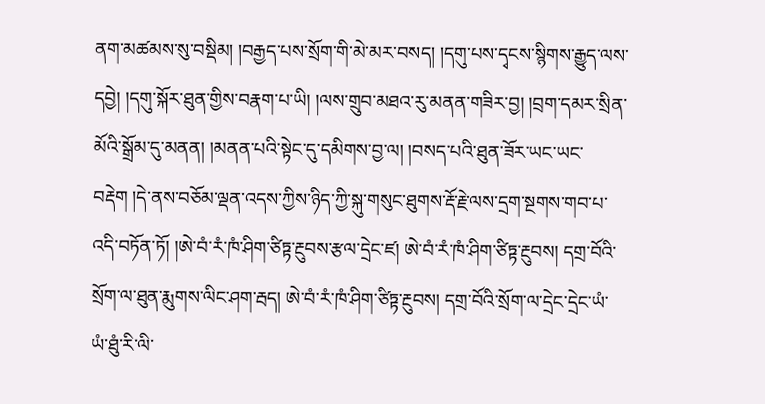ནག་མཚམས་སུ་བསྡིམ། །བརྒྱད་པས་སྲོག་གི་མེ་མར་བསད། །དགུ་པས་དྭངས་སྙིགས་རྒྱུད་ལས་དབྱེ། །དགུ་སྐོར་ཐུན་གྱིས་བརྣག་པ་ཡི། །ལས་གྲུབ་མཐའ་རུ་མནན་གཟིར་བྱ། །བྲག་དམར་སྲིན་མོའི་སྒྲོམ་དུ་མནན། །མནན་པའི་སྟེང་དུ་དམིགས་བྱ་ལ། །བསད་པའི་ཐུན་ཟོར་ཡང་ཡང་བརྡེག །དེ་ནས་བཅོམ་ལྡན་འདས་ཀྱིས་ཉིད་ཀྱི་སྐུ་གསུང་ཐུགས་རྡོ་རྗེ་ལས་དྲག་སྔགས་གབ་པ་འདི་བཏོན་ཏོ། །ཨེ་བཾ་རཾ་ཁཾ་ཤིག་ཙིཏྟ་རྔུབས་རྩལ་དྲེང་ཛ། ཨེ་བཾ་རཾ་ཁཾ་ཤིག་ཙིཏྟ་རྔུབས། དགྲ་བོའི་སྲོག་ལ་ཐུན་རྨུགས་ལིང་ཤག་རྦད། ཨེ་བཾ་རཾ་ཁཾ་ཤིག་ཙིཏྟ་རྔུབས། དགྲ་བོའི་སྲོག་ལ་དྲེང་དྲེང་ཡཾ་ཡཾ་ཐུཾ་རི་ལི་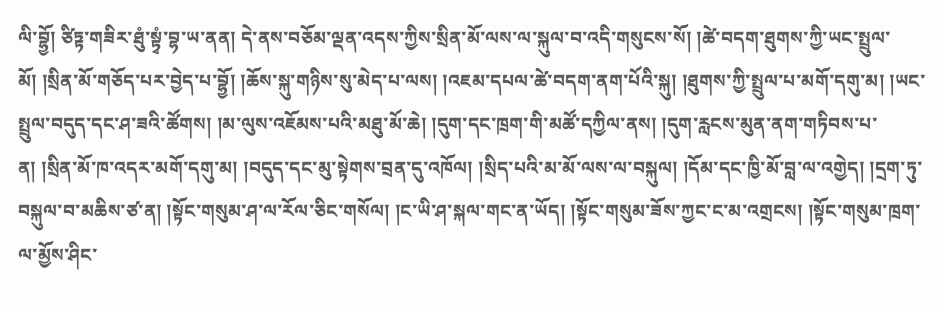ལི་བྷྱོ། ཙིཏྟ་གཟིར་ཐུཾ་སྟྭཾ་བྷ་ཡ་ནན། དེ་ནས་བཅོམ་ལྡན་འདས་ཀྱིས་སྲིན་མོ་ལས་ལ་སྐུལ་བ་འདི་གསུངས་སོ། །ཚེ་བདག་ཐུགས་ཀྱི་ཡང་སྤྲུལ་མོ། །སྲིན་མོ་གཅོད་པར་བྱེད་པ་བྷྱོ། །ཆོས་སྐུ་གཉིས་སུ་མེད་པ་ལས། །འཇམ་དཔལ་ཚེ་བདག་ནག་པོའི་སྐུ། །ཐུགས་ཀྱི་སྤྲུལ་པ་མགོ་དགུ་མ། །ཡང་སྤྲུལ་བདུད་དང་ཤ་ཟའི་ཚོགས། །མ་ལུས་འཇོམས་པའི་མཐུ་མོ་ཆེ། །དུག་དང་ཁྲག་གི་མཚོ་དཀྱིལ་ནས། །དུག་རླངས་མུན་ནག་གཏིབས་པ་ན། །སྲིན་མོ་ཁ་འདར་མགོ་དགུ་མ། །བདུད་དང་མུ་སྟེགས་བྲན་དུ་འཁོལ། །སྲིད་པའི་མ་མོ་ལས་ལ་བསྐུལ། །དོམ་དང་ཁྱི་མོ་བླ་ལ་འགྱེད། །དྲག་ཏུ་བསྐུལ་བ་མཆིས་ཙ་ན། །སྟོང་གསུམ་ཤ་ལ་རོལ་ཅིང་གསོལ། །ང་ཡི་ཤ་སྐལ་གང་ན་ཡོད། །སྟོང་གསུམ་ཟོས་ཀྱང་ང་མ་འགྲངས། །སྟོང་གསུམ་ཁྲག་ལ་མྱོས་ཤིང་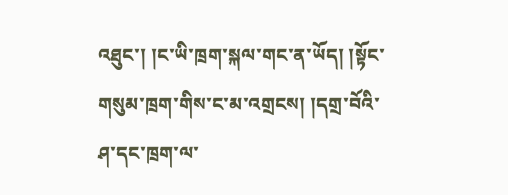འཐུང་། །ང་ཡི་ཁྲག་སྐལ་གང་ན་ཡོད། །སྟོང་གསུམ་ཁྲག་གིས་ང་མ་འགྲངས། །དགྲ་བོའི་ཤ་དང་ཁྲག་ལ་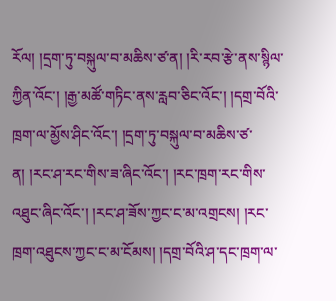རོལ། །དྲག་ཏུ་བསྐུལ་བ་མཆིས་ཙ་ན། །རི་རབ་རྩེ་ནས་སྙིལ་ཀྱིན་འོང་། །རྒྱ་མཚོ་གཏིང་ནས་རླབ་ཅིང་འོང་། །དགྲ་བོའི་ཁྲག་ལ་མྱོས་ཤིང་འོང་། །དྲག་ཏུ་བསྐུལ་བ་མཆིས་ཙ་ན། །རང་ཤ་རང་གིས་ཟ་ཞིང་འོང་། །རང་ཁྲག་རང་གིས་འཐུང་ཞིང་འོང་། །རང་ཤ་ཟོས་ཀྱང་ང་མ་འགྲངས། །རང་ཁྲག་འཐུངས་ཀྱང་ང་མ་ངོམས། །དགྲ་བོའི་ཤ་དང་ཁྲག་ལ་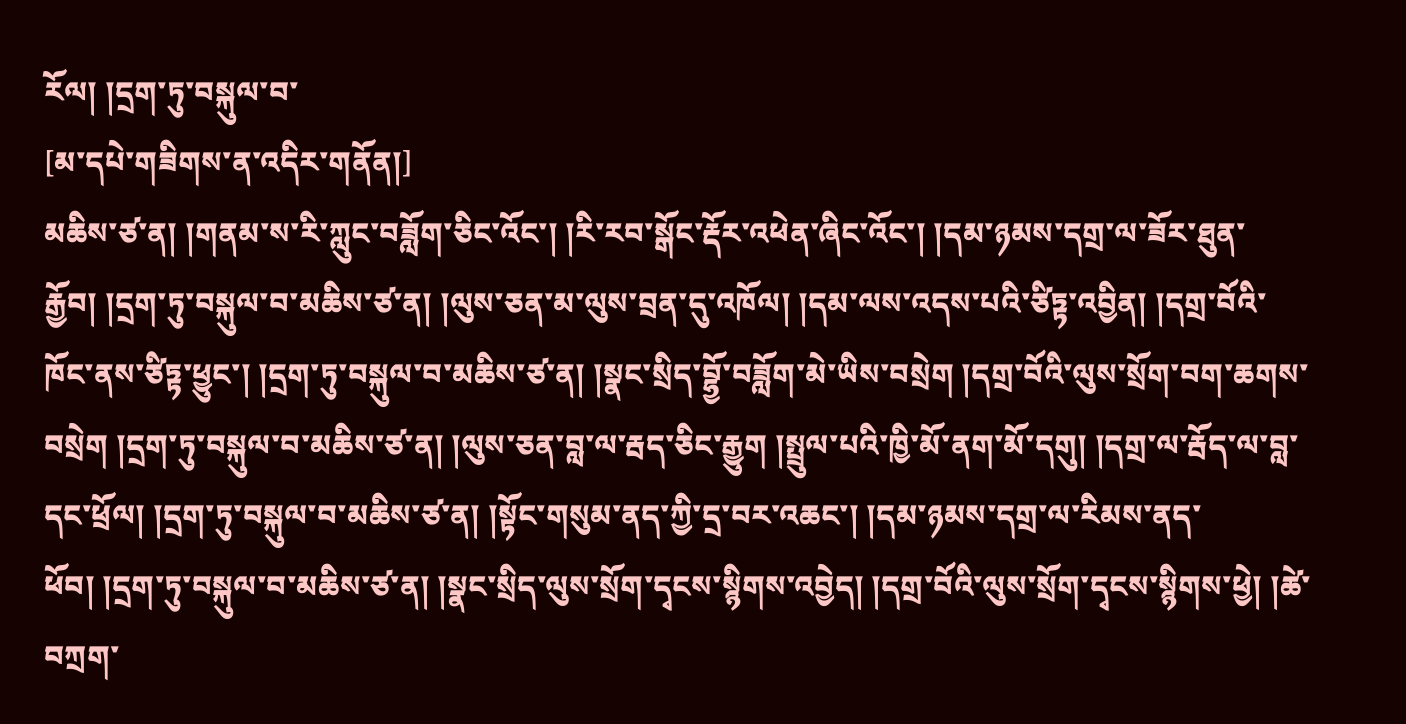རོལ། །དྲག་ཏུ་བསྐུལ་བ་
[མ་དཔེ་གཟིགས་ན་འདིར་གནོན།]
མཆིས་ཙ་ན། །གནམ་ས་རི་ཀླུང་བཟློག་ཅིང་འོང་། །རི་རབ་སྒོང་རྡོར་འཕེན་ཞིང་འོང་། །དམ་ཉམས་དགྲ་ལ་ཟོར་ཐུན་རྒྱོབ། །དྲག་ཏུ་བསྐུལ་བ་མཆིས་ཙ་ན། །ལུས་ཅན་མ་ལུས་བྲན་དུ་འཁོལ། །དམ་ལས་འདས་པའི་ཙིཏྟ་འབྱིན། །དགྲ་བོའི་ཁོང་ནས་ཙིཏྟ་ཕྱུང་། །དྲག་ཏུ་བསྐུལ་བ་མཆིས་ཙ་ན། །སྣང་སྲིད་བྷྱོ་བཟློག་མེ་ཡིས་བསྲེག །དགྲ་བོའི་ལུས་སྲོག་བག་ཆགས་བསྲེག །དྲག་ཏུ་བསྐུལ་བ་མཆིས་ཙ་ན། །ལུས་ཅན་བླ་ལ་རྦད་ཅིང་རྒྱུག །སྤྲུལ་པའི་ཁྱི་མོ་ནག་མོ་དགུ། །དགྲ་ལ་རྦོད་ལ་བླ་དང་ཕྲོལ། །དྲག་ཏུ་བསྐུལ་བ་མཆིས་ཙ་ན། །སྟོང་གསུམ་ནད་ཀྱི་དྲ་བར་འཆང་། །དམ་ཉམས་དགྲ་ལ་རིམས་ནད་ཕོབ། །དྲག་ཏུ་བསྐུལ་བ་མཆིས་ཙ་ན། །སྣང་སྲིད་ལུས་སྲོག་དྭངས་སྙིགས་འབྱེད། །དགྲ་བོའི་ལུས་སྲོག་དྭངས་སྙིགས་ཕྱེ། །ཚེ་བཀྲག་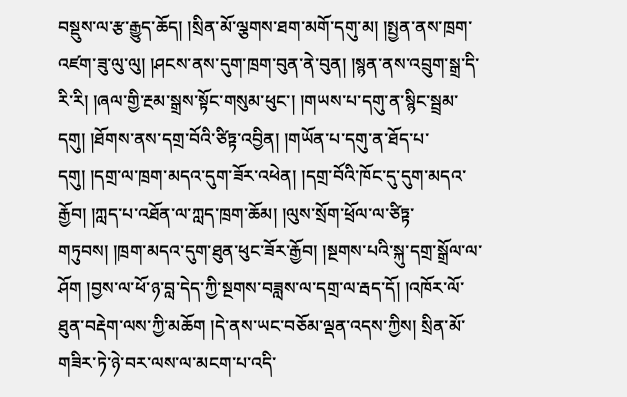བསྡུས་ལ་རྩ་རྒྱུད་ཆོད། །སྲིན་མོ་ལྕགས་ཐག་མགོ་དགུ་མ། །སྤྱན་ནས་ཁྲག་འཛག་ཟུ་ལུ་ལུ། །ཤངས་ནས་དུག་ཁྲག་བུན་ནེ་བུན། །སྙན་ནས་འབྲུག་སྒྲ་དི་རི་རི། །ཞལ་གྱི་རྔམ་སྒྲས་སྟོང་གསུམ་ཕུང་། །གཡས་པ་དགུ་ན་སྙིང་སྦྲམ་དགུ། །ཐོགས་ནས་དགྲ་བོའི་ཙིཏྟ་འབྱིན། །གཡོན་པ་དགུ་ན་ཐོད་པ་དགུ། །དགྲ་ལ་ཁྲག་མདའ་དུག་ཟོར་འཕེན། །དགྲ་བོའི་ཁོང་དུ་དུག་མདའ་རྒྱོབ། །ཀླད་པ་འཐོན་ལ་ཀླད་ཁྲག་ཆོམ། །ལུས་སྲོག་ཕྲོལ་ལ་ཙིཏྟ་གཏུབས། །ཁྲག་མདའ་དུག་ཐུན་ཕུང་ཟོར་རྒྱོབ། །སྔགས་པའི་སྐུ་དགྲ་སྒྲོལ་ལ་ཤོག །བྱས་ལ་ཕོ་ཉ་བླ་དེད་ཀྱི་སྔགས་བཟླས་ལ་དགྲ་ལ་རྦད་དོ། །འཁོར་ལོ་ཐུན་བརྡེག་ལས་ཀྱི་མཆོག །དེ་ནས་ཡང་བཅོམ་ལྡན་འདས་ཀྱིས། སྲིན་མོ་གཟིར་ཏེ་ཉེ་བར་ལས་ལ་མངག་པ་འདི་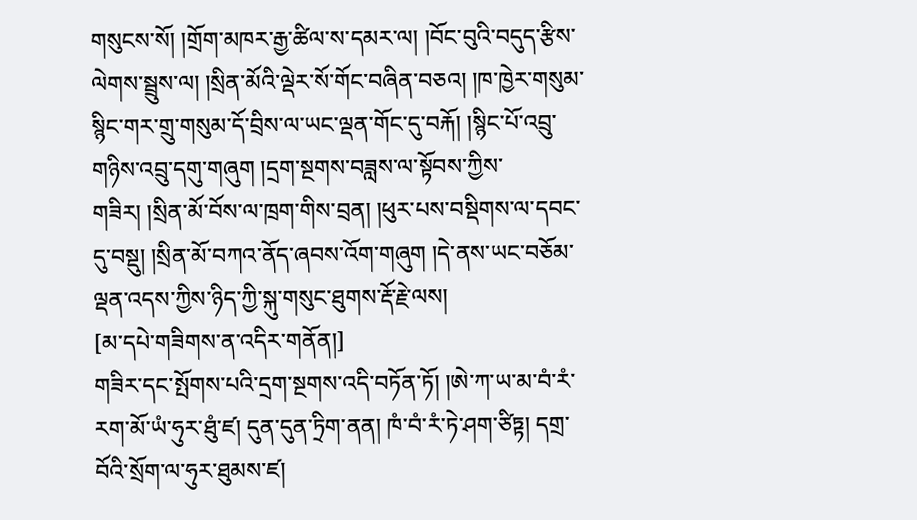གསུངས་སོ། །གྲོག་མཁར་རྒྱ་ཚིལ་ས་དམར་ལ། །བོང་བུའི་བདུད་རྩིས་ལེགས་སྦྲུས་ལ། །སྲིན་མོའི་ལྡེར་སོ་གོང་བཞིན་བཅའ། །ཁ་ཁྱེར་གསུམ་སྙིང་གར་གྲུ་གསུམ་དོ་བྲིས་ལ་ཡང་ལྡན་གོང་དུ་བརྐོ། །སྙིང་པོ་འབྲུ་གཉིས་འབྲུ་དགུ་གཞུག །དྲག་སྔགས་བཟླས་ལ་སྟོབས་ཀྱིས་གཟིར། །སྲིན་མོ་བོས་ལ་ཁྲག་གིས་བྲན། །ཕུར་པས་བསྡིགས་ལ་དབང་དུ་བསྡུ། །སྲིན་མོ་བཀའ་ནོད་ཞབས་འོག་གཞུག །དེ་ནས་ཡང་བཅོམ་ལྡན་འདས་ཀྱིས་ཉིད་ཀྱི་སྐུ་གསུང་ཐུགས་རྡོ་རྗེ་ལས།
[མ་དཔེ་གཟིགས་ན་འདིར་གནོན།]
གཟིར་དང་སྤོགས་པའི་དྲག་སྔགས་འདི་བཏོན་ཏོ། །ཨེ་ཀ་ཡ་མ་བཾ་རཾ་རག་མོ་ཡཾ་ཧུར་ཐུཾ་ཛ། དུན་དུན་ཏྲིག་ནན། ཁཾ་བཾ་རཾ་ཏེ་ཤག་ཙིཏྟ། དགྲ་བོའི་སྲོག་ལ་ཧུར་ཐུམས་ཛ།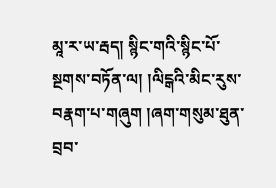མཱ་ར་ཡ་རྦད། སྙིང་གའི་སྙིང་པོ་སྔགས་བཏོན་ལ། །ལིངྒའི་མིང་རུས་བརྣག་པ་གཞུག །ཞག་གསུམ་ཐུན་བྲབ་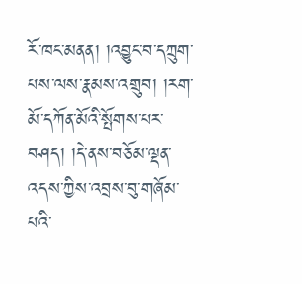རོ་ཁང་མནན། །འབྱུང་བ་དཀྲུག་པས་ལས་རྣམས་འགྲུབ། །རག་མོ་དཀོན་མོའི་སྤོགས་པར་བཤད། །དེ་ནས་བཅོམ་ལྡན་འདས་ཀྱིས་འབྲས་བུ་གཞོམ་པའི་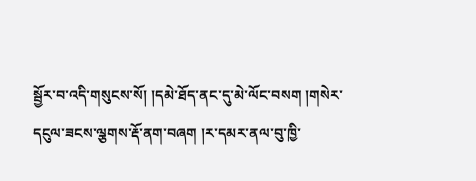སྦྱོར་བ་འདི་གསུངས་སོ། །དམེ་ཐོད་ནང་དུ་མེ་ལོང་བསག །གསེར་དངུལ་ཟངས་ལྕགས་རྡོ་ནག་བཞག །ར་དམར་ནལ་བུ་ཁྱི་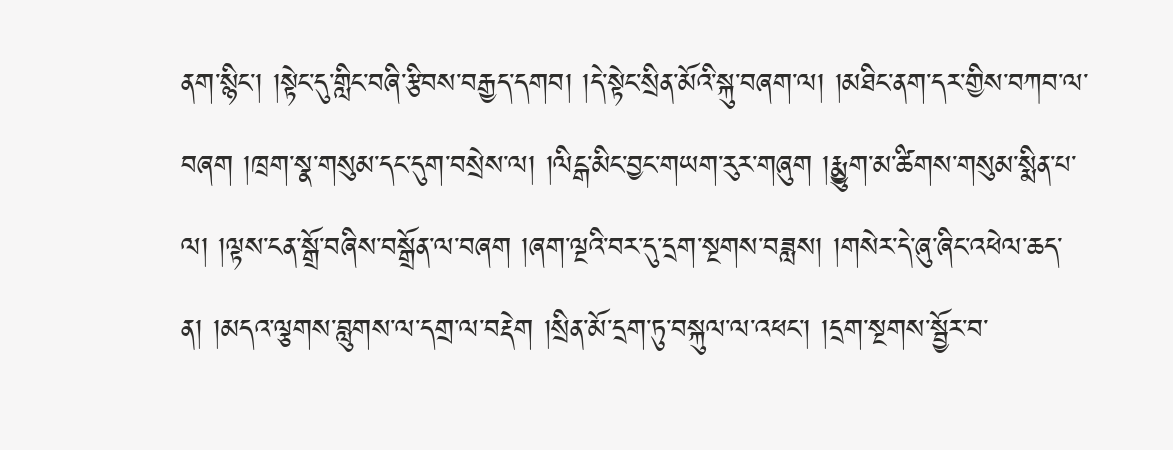ནག་སྙིང་། །སྟེང་དུ་གླིང་བཞི་རྩིབས་བརྒྱད་དགབ། །དེ་སྟེང་སྲིན་མོའི་སྐུ་བཞག་ལ། །མཐིང་ནག་དར་གྱིས་བཀབ་ལ་བཞག །ཁྲག་སྣ་གསུམ་དང་དུག་བསྲེས་ལ། །ལིངྒ་མིང་བྱང་གཡག་རུར་གཞུག །རྨྱུག་མ་ཚིགས་གསུམ་སྨིན་པ་ལ། །ལྟས་ངན་སྒྲོ་བཞིས་བསྒྲོན་ལ་བཞག །ཞག་ལྔའི་བར་དུ་དྲག་སྔགས་བཟླས། །གསེར་དེ་ཞུ་ཞིང་འཕེལ་ཆད་ན། །མདའ་ལྕགས་བླུགས་ལ་དགྲ་ལ་བརྡེག །སྲིན་མོ་དྲག་ཏུ་བསྐུལ་ལ་འཕང་། །དྲག་སྔགས་སྦྱོར་བ་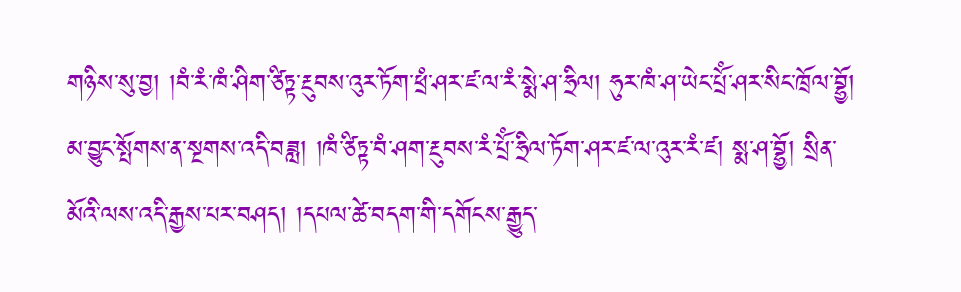གཉིས་སུ་བྱ། །བཾ་རཾ་ཁཾ་ཤིག་ཙིཏྟ་རྔུབས་འུར་ཏོག་ཕྲཾ་ཤར་ཛ་ལ་རཾ་སྨེ་ཤ་ཧྲིལ། ཧུར་ཁཾ་ཤ་ཡེང་པྲོཾ་ཤར་སིང་ཁྲོལ་བྷྱོ། མ་བྱུང་སྤོགས་ན་སྔགས་འདི་བཟླ། །ཁཾ་ཙིཏྟ་བཾ་ཤག་རྔུབས་རཾ་པྲོཾ་ཧྲིལ་ཏོག་ཤར་ཛ་ལ་འུར་རཾ་ཛ། སྨ་ཤ་བྷྱོ། སྲིན་མོའི་ལས་འདི་རྒྱས་པར་བཤད། །དཔལ་ཚེ་བདག་གི་དགོངས་རྒྱུད་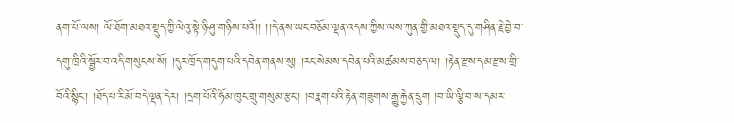ནག་པོ་ལས། ལོ་ཐོག་མཐའ་སྡུད་ཀྱི་ལེའུ་སྟེ་ཉི་ཤུ་གཉིས་པའོ།། །།དེ་ནས་ཡང་བཅོམ་ལྡན་འདས་ཀྱིས་ལས་ཀུན་གྱི་མཐའ་སྡུད་དུ་གཤིན་རྗེ་བྱེ་བ་དགུ་ཁྲིའི་སྦྱོར་བ་འདི་གསུངས་སོ། །དུར་ཁྲོད་གདུག་པའི་དབེན་གནས་སུ། །རང་སེམས་དབེན་པའི་མཚམས་བཅད་ལ། །རྟེན་རྫས་དམ་རྫས་གྲི་བོའི་སྙིང་། །ཐོད་པ་རི་མོ་བདེ་ལྡན་དེར། །དྲག་པོའི་ཧོམ་ཁུང་གྲུ་གསུམ་རྩང་། །བརྣག་པའི་རྟེན་གཟུགས་རྒྱུ་རྐྱེན་དྲུག །བ་ཡི་ལྕི་བ་ས་དམར་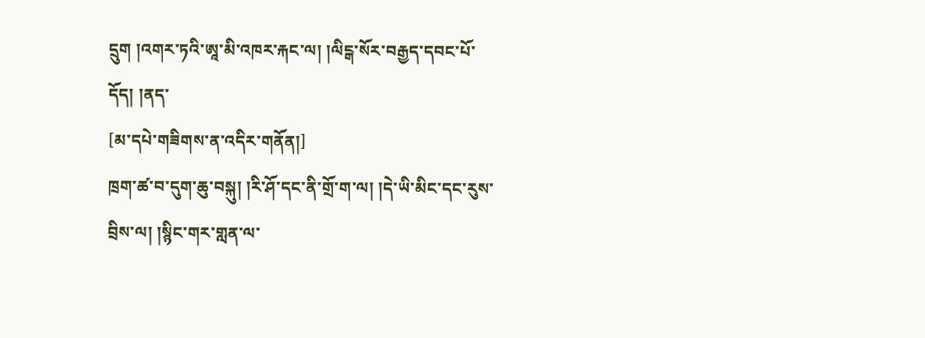དྲུག །འགར་ཏའི་ཨཱ་མི་འཁར་རྐང་ལ། །ལིངྒ་སོར་བརྒྱད་དབང་པོ་དོད། །ནད་
[མ་དཔེ་གཟིགས་ན་འདིར་གནོན།]
ཁྲག་ཚ་བ་དུག་ཆུ་བསྐུ། །རི་ཤོ་དང་ནི་གྲོ་ག་ལ། །དེ་ཡི་མིང་དང་རུས་བྲིས་ལ། །སྙིང་གར་གླན་ལ་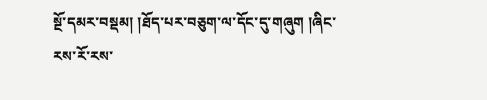སྔོ་དམར་བསྡམ། །ཐོད་པར་བཅུག་ལ་དོང་དུ་གཞུག །ཞིང་རས་རོ་རས་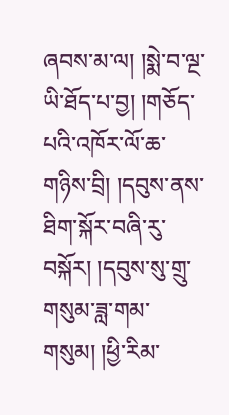ཞབས་མ་ལ། །སྨེ་བ་ལྔ་ཡི་ཐོད་པ་བྱ། །གཅོད་པའི་འཁོར་ལོ་ཆ་གཉིས་བྲི། །དབུས་ནས་ཐིག་སྐོར་བཞི་རུ་བསྐོར། །དབུས་སུ་གྲུ་གསུམ་ཟླ་གམ་གསུམ། །ཕྱི་རིམ་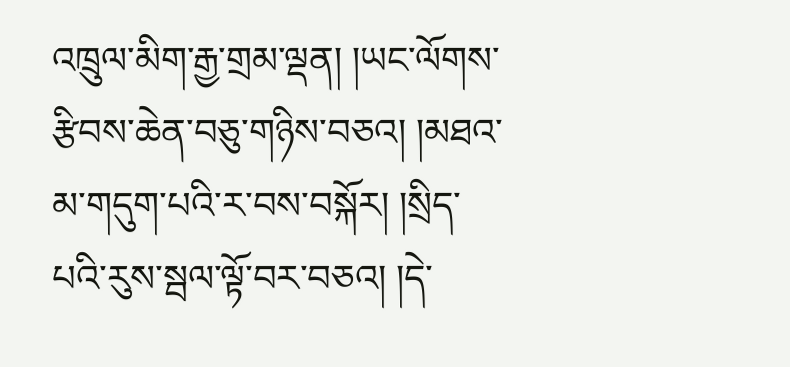འཁྲུལ་མིག་རྒྱ་གྲམ་ལྡན། །ཡང་ལོགས་རྩིབས་ཆེན་བཅུ་གཉིས་བཅའ། །མཐའ་མ་གདུག་པའི་ར་བས་བསྐོར། །སྲིད་པའི་རུས་སྦལ་ལྟོ་བར་བཅའ། །དེ་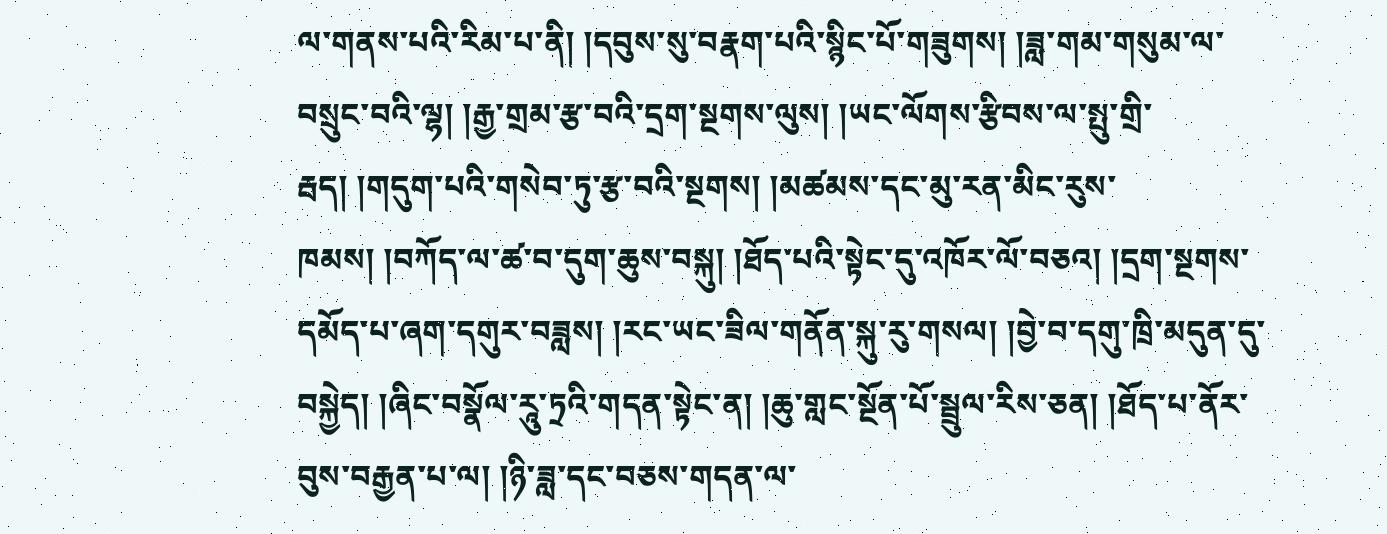ལ་གནས་པའི་རིམ་པ་ནི། །དབུས་སུ་བརྣག་པའི་སྙིང་པོ་གཟུགས། །ཟླ་གམ་གསུམ་ལ་བསྲུང་བའི་ལྷ། །རྒྱ་གྲམ་རྩ་བའི་དྲག་སྔགས་ལུས། །ཡང་ལོགས་རྩིབས་ལ་སྤུ་གྲི་རྦད། །གདུག་པའི་གསེབ་ཏུ་རྩ་བའི་སྔགས། །མཚམས་དང་མུ་རན་མིང་རུས་ཁམས། །བཀོད་ལ་ཚ་བ་དུག་ཆུས་བསྐུ། །ཐོད་པའི་སྟེང་དུ་འཁོར་ལོ་བཅའ། །དྲག་སྔགས་དམོད་པ་ཞག་དགུར་བཟླས། །རང་ཡང་ཟིལ་གནོན་སྐུ་རུ་གསལ། །བྱེ་བ་དགུ་ཁྲི་མདུན་དུ་བསྐྱེད། །ཞིང་བསྣོལ་རཱུ་ཏྲའི་གདན་སྟེང་ན། །ཆུ་གླང་སྔོན་པོ་སྦྲུལ་རིས་ཅན། །ཐོད་པ་ནོར་བུས་བརྒྱན་པ་ལ། །ཉི་ཟླ་དང་བཅས་གདན་ལ་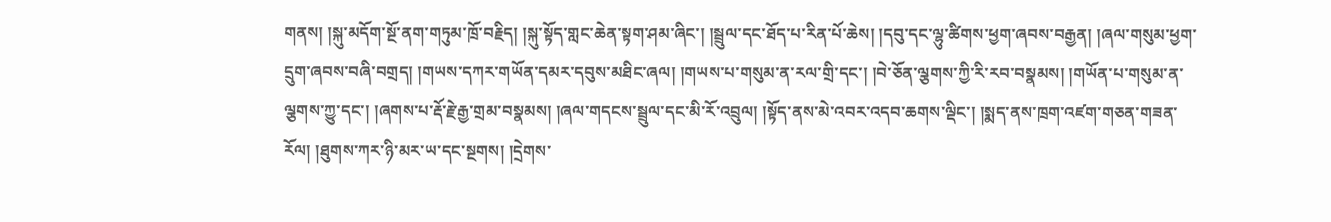གནས། །སྐུ་མདོག་སྔོ་ནག་གཏུམ་ཁྲོ་བརྗིད། །སྐུ་སྟོད་གླང་ཆེན་སྟག་ཤམ་ཞིང་། །སྦྲུལ་དང་ཐོད་པ་རིན་པོ་ཆེས། །དབུ་དང་ལྷུ་ཚིགས་ཕྱག་ཞབས་བརྒྱན། །ཞལ་གསུམ་ཕྱག་དྲུག་ཞབས་བཞི་བགྲད། །གཡས་དཀར་གཡོན་དམར་དབུས་མཐིང་ཞལ། །གཡས་པ་གསུམ་ན་རལ་གྲི་དང་། །བེ་ཅོན་ལྕགས་ཀྱི་རི་རབ་བསྣམས། །གཡོན་པ་གསུམ་ན་ལྕགས་ཀྱུ་དང་། །ཞགས་པ་རྡོ་རྗེ་རྒྱ་གྲམ་བསྣམས། །ཞལ་གདངས་སྦྲུལ་དང་མི་རོ་འབྲུལ། །སྟོད་ནས་མེ་འབར་འདབ་ཆགས་ལྡིང་། །སྨད་ནས་ཁྲག་འཛག་གཅན་གཟན་རོལ། །ཐུགས་ཀར་ཉི་མར་ཡ་དང་སྔགས། །དྲེགས་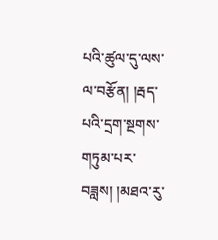པའི་ཚུལ་དུ་ལས་ལ་བརྩོན། །རྦད་པའི་དྲག་སྔགས་གཏུམ་པར་བཟླས། །མཐའ་རུ་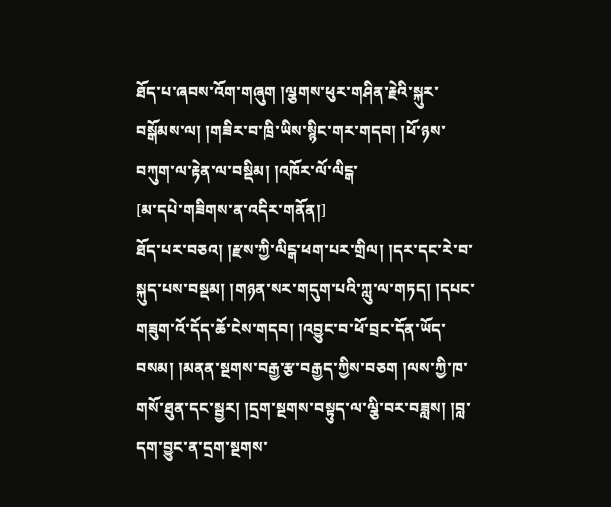ཐོད་པ་ཞབས་འོག་གཞུག །ལྕགས་ཕུར་གཤིན་རྗེའི་སྐུར་བསྒོམས་ལ། །གཟིར་བ་ཁྲི་ཡིས་སྙིང་གར་གདབ། །ཕོ་ཉས་བཀུག་ལ་རྟེན་ལ་བསྡིམ། །འཁོར་ལོ་ལིངྒ་
[མ་དཔེ་གཟིགས་ན་འདིར་གནོན།]
ཐོད་པར་བཅའ། །རྫས་ཀྱི་ལིངྒ་ཕག་པར་གྲིལ། །དར་དང་རེ་བ་སྐུད་པས་བསྡམ། །གཉན་སར་གདུག་པའི་ཀླུ་ལ་གཏད། །དཔང་གཟུག་འོ་དོད་ཆོ་ངེས་གདབ། །འབྱུང་བ་ཕོ་བྲང་དོན་ཡོད་བསམ། །མནན་སྔགས་བརྒྱ་རྩ་བརྒྱད་ཀྱིས་བཅག །ལས་ཀྱི་ཁ་གསོ་ཐུན་དང་སྦྱར། །དྲག་སྔགས་བསྟུད་ལ་ལྕི་བར་བཟླས། །བླ་དག་བྱུང་ན་དྲག་སྔགས་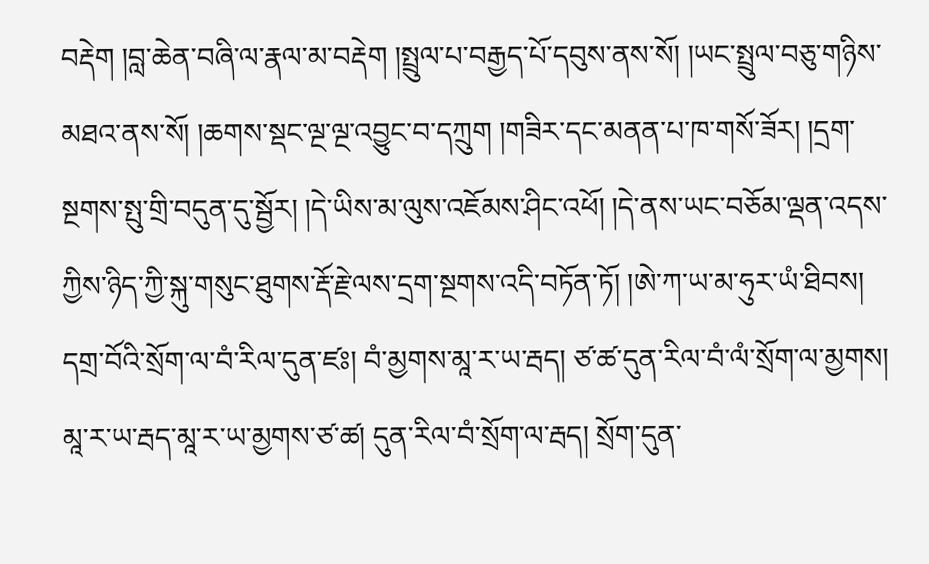བརྡེག །བླ་ཆེན་བཞི་ལ་རྣལ་མ་བརྡེག །སྤྲུལ་པ་བརྒྱད་པོ་དབུས་ནས་སོ། །ཡང་སྤྲུལ་བཅུ་གཉིས་མཐའ་ནས་སོ། །ཆགས་སྡང་ལྔ་ལྔ་འབྱུང་བ་དཀྲུག །གཟིར་དང་མནན་པ་ཁ་གསོ་ཟོར། །དྲག་སྔགས་སྤུ་གྲི་བདུན་དུ་སྦྱོར། །དེ་ཡིས་མ་ལུས་འཇོམས་ཤིང་འཕོ། །དེ་ནས་ཡང་བཅོམ་ལྡན་འདས་ཀྱིས་ཉིད་ཀྱི་སྐུ་གསུང་ཐུགས་རྡོ་རྗེ་ལས་དྲག་སྔགས་འདི་བཏོན་ཏོ། །ཨེ་ཀ་ཡ་མ་ཧུར་ཡཾ་ཐིབས། དགྲ་བོའི་སྲོག་ལ་བཾ་རིལ་དུན་ཛཿ། བཾ་མྱགས་མཱ་ར་ཡ་རྦད། ཙ་ཚ་དུན་རིལ་བཾ་ལཾ་སྲོག་ལ་མྱགས། མཱ་ར་ཡ་རྦད་མཱ་ར་ཡ་མྱགས་ཙ་ཚ། དུན་རིལ་བཾ་སྲོག་ལ་རྦད། སྲོག་དུན་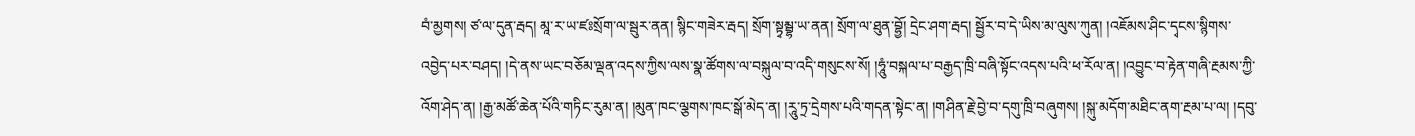བཾ་མྱགས། ཙ་ལ་དུན་རྦད། མཱ་ར་ཡ་ཛཿསྲོག་ལ་སྦུར་ནན། སྙིང་གཟེར་རྦད། སྲོག་སྟྭམྦྷ་ཡ་ནན། སྲོག་ལ་ཐུན་བྷྱོ། དྲེང་ཤག་རྦད། སྦྱོར་བ་དེ་ཡིས་མ་ལུས་ཀུན། །འཇོམས་ཤིང་དྭངས་སྙིགས་འབྱེད་པར་བཤད། །དེ་ནས་ཡང་བཅོམ་ལྡན་འདས་ཀྱིས་ལས་སྣ་ཚོགས་ལ་བསྐུལ་བ་འདི་གསུངས་སོ། །ཧཱུཾ་བསྐལ་པ་བརྒྱད་ཁྲི་བཞི་སྟོང་འདས་པའི་ཕ་རོལ་ན། །འབྱུང་བ་རྟེན་གཞི་རྔམས་ཀྱི་འོག་ཤེད་ན། །རྒྱ་མཚོ་ཆེན་པོའི་གཏིང་རུམ་ན། །མུན་ཁང་ལྕགས་ཁང་སྒོ་མེད་ན། །རཱུ་ཏྲ་དྲེགས་པའི་གདན་སྟེང་ན། །གཤིན་རྗེ་བྱེ་བ་དགུ་ཁྲི་བཞུགས། །སྐུ་མདོག་མཐིང་ནག་རྔམ་པ་ལ། །དབུ་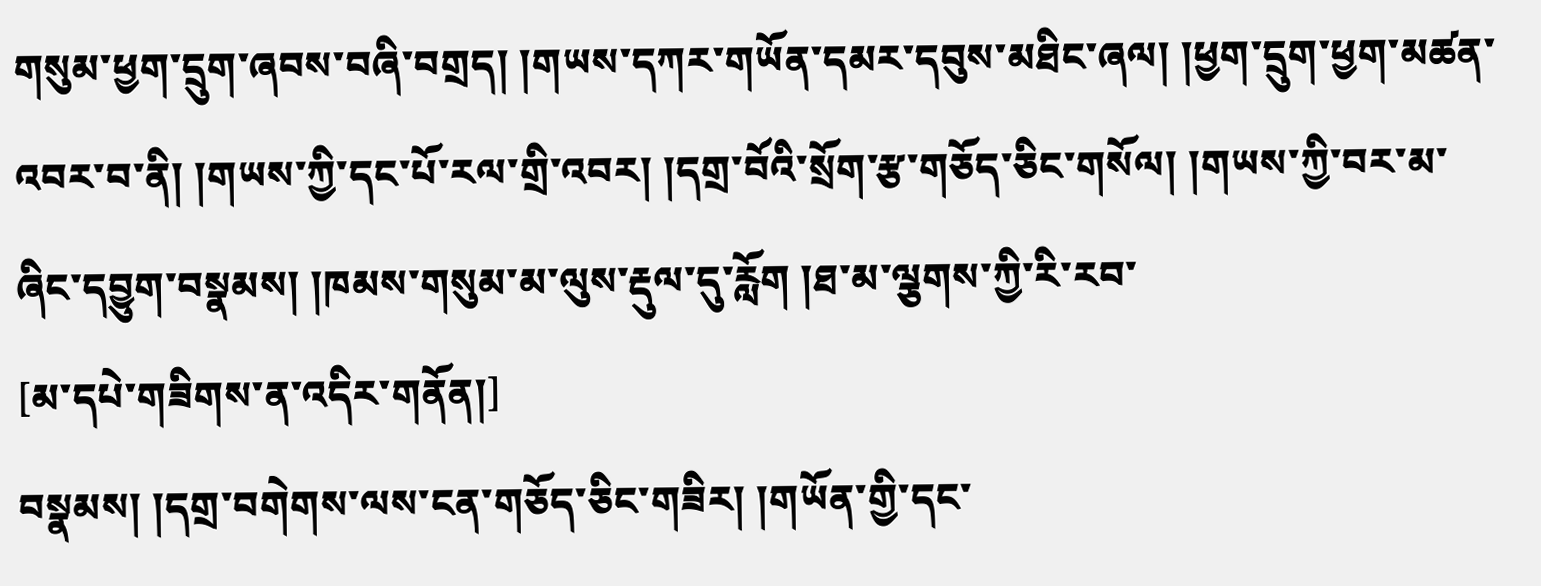གསུམ་ཕྱག་དྲུག་ཞབས་བཞི་བགྲད། །གཡས་དཀར་གཡོན་དམར་དབུས་མཐིང་ཞལ། །ཕྱག་དྲུག་ཕྱག་མཚན་འབར་བ་ནི། །གཡས་ཀྱི་དང་པོ་རལ་གྲི་འབར། །དགྲ་བོའི་སྲོག་རྩ་གཅོད་ཅིང་གསོལ། །གཡས་ཀྱི་བར་མ་ཞིང་དབྱུག་བསྣམས། །ཁམས་གསུམ་མ་ལུས་རྡུལ་དུ་རློག །ཐ་མ་ལྕགས་ཀྱི་རི་རབ་
[མ་དཔེ་གཟིགས་ན་འདིར་གནོན།]
བསྣམས། །དགྲ་བགེགས་ལས་ངན་གཅོད་ཅིང་གཟིར། །གཡོན་གྱི་དང་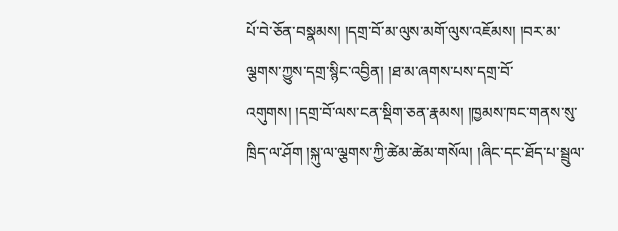པོ་བེ་ཅོན་བསྣམས། །དགྲ་བོ་མ་ལུས་མགོ་ལུས་འཇོམས། །བར་མ་ལྕགས་ཀྱུས་དགྲ་སྙིང་འབྱིན། །ཐ་མ་ཞགས་པས་དགྲ་བོ་འགུགས། །དགྲ་བོ་ལས་ངན་སྡིག་ཅན་རྣམས། །ཁྱམས་ཁང་གནས་སུ་ཁྲིད་ལ་ཤོག །སྐུ་ལ་ལྕགས་ཀྱི་ཚེམ་ཚེམ་གསོལ། །ཞིང་དང་ཐོད་པ་སྦྲུལ་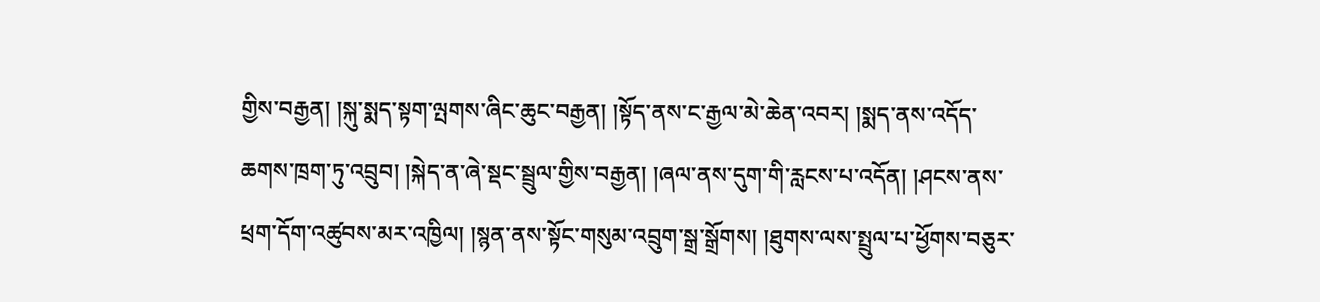གྱིས་བརྒྱན། །སྐུ་སྨད་སྟག་ལྤགས་ཞིང་ཆུང་བརྒྱན། །སྟོད་ནས་ང་རྒྱལ་མེ་ཆེན་འབར། །སྨད་ནས་འདོད་ཆགས་ཁྲག་ཏུ་འབྲུབ། །སྐེད་ན་ཞེ་སྡང་སྦྲུལ་གྱིས་བརྒྱན། །ཞལ་ནས་དུག་གི་རླངས་པ་འདོན། །ཤངས་ནས་ཕྲག་དོག་འཚུབས་མར་འཁྱིལ། །སྙན་ནས་སྟོང་གསུམ་འབྲུག་སྒྲ་སྒྲོགས། །ཐུགས་ལས་སྤྲུལ་པ་ཕྱོགས་བཅུར་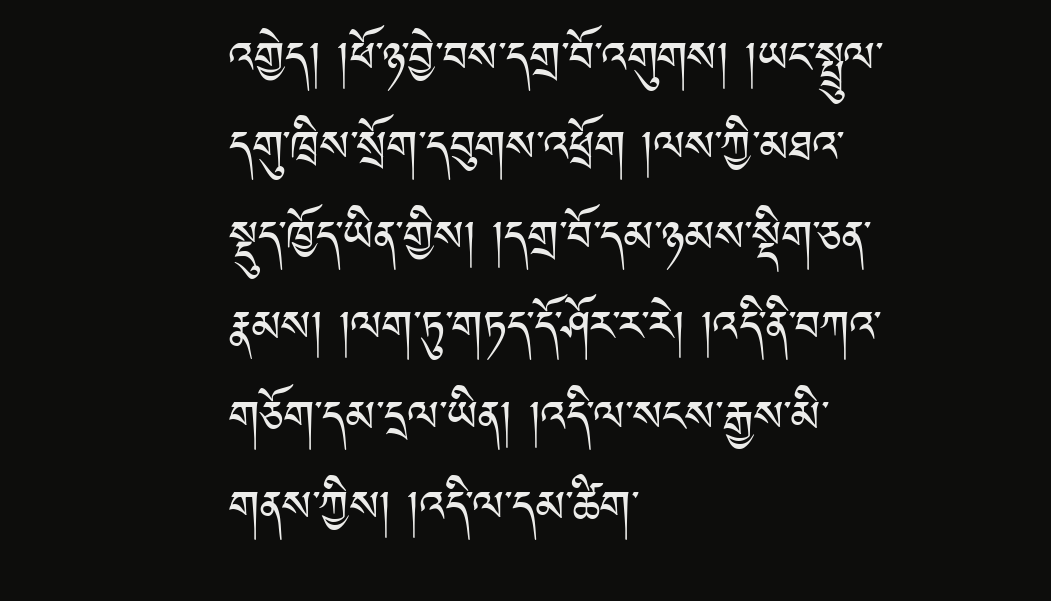འགྱེད། །ཕོ་ཉ་བྱེ་བས་དགྲ་བོ་འགུགས། །ཡང་སྤྲུལ་དགུ་ཁྲིས་སྲོག་དབུགས་འཕྲོག །ལས་ཀྱི་མཐའ་སྡུད་ཁྱོད་ཡིན་གྱིས། །དགྲ་བོ་དམ་ཉམས་སྡིག་ཅན་རྣམས། །ལག་ཏུ་གཏད་དོ་ཤོར་ར་རེ། །འདི་ནི་བཀའ་གཅོག་དམ་དྲལ་ཡིན། །འདི་ལ་སངས་རྒྱས་མི་གནས་ཀྱིས། །འདི་ལ་དམ་ཚིག་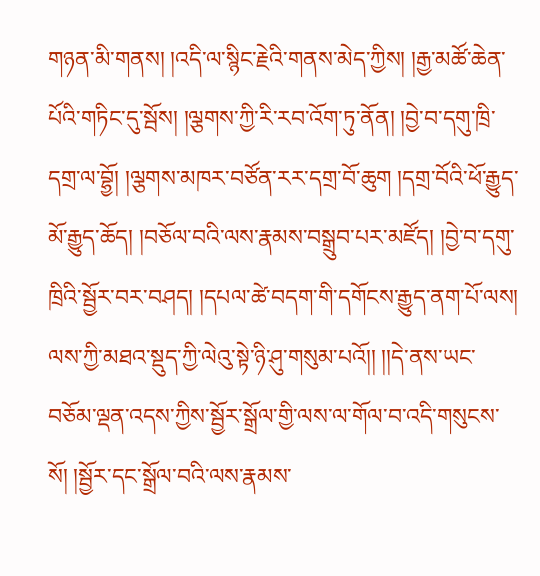གཉན་མི་གནས། །འདི་ལ་སྙིང་རྗེའི་གནས་མེད་ཀྱིས། །རྒྱ་མཚོ་ཆེན་པོའི་གཏིང་དུ་སྦོས། །ལྕགས་ཀྱི་རི་རབ་འོག་ཏུ་ནོན། །བྱེ་བ་དགུ་ཁྲི་དགྲ་ལ་བྷྱོ། །ལྕགས་མཁར་བཙོན་རར་དགྲ་བོ་ཆུག །དགྲ་བོའི་ཕོ་རྒྱུད་མོ་རྒྱུད་ཆོད། །བཅོལ་བའི་ལས་རྣམས་བསྒྲུབ་པར་མཛོད། །བྱེ་བ་དགུ་ཁྲིའི་སྦྱོར་བར་བཤད། །དཔལ་ཚེ་བདག་གི་དགོངས་རྒྱུད་ནག་པོ་ལས། ལས་ཀྱི་མཐའ་སྡུད་ཀྱི་ལེའུ་སྟེ་ཉི་ཤུ་གསུམ་པའོ།། །།དེ་ནས་ཡང་བཅོམ་ལྡན་འདས་ཀྱིས་སྦྱོར་སྒྲོལ་གྱི་ལས་ལ་གོལ་བ་འདི་གསུངས་སོ། །སྦྱོར་དང་སྒྲོལ་བའི་ལས་རྣམས་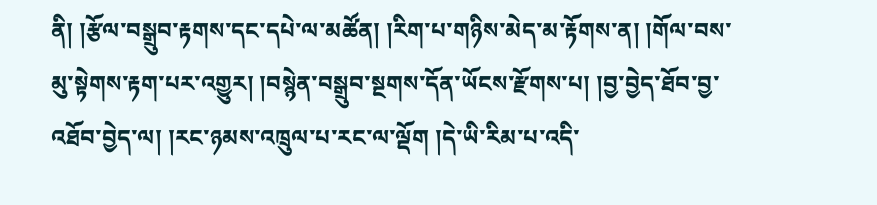ནི། །རྩོལ་བསྒྲུབ་རྟགས་དང་དཔེ་ལ་མཚོན། །རིག་པ་གཉིས་མེད་མ་རྟོགས་ན། །གོལ་བས་མུ་སྟེགས་རྟག་པར་འགྱུར། །བསྙེན་བསྒྲུབ་སྔགས་དོན་ཡོངས་རྫོགས་པ། །བྱ་བྱེད་ཐོབ་བྱ་འཐོབ་བྱེད་ལ། །རང་ཉམས་འཁྲུལ་པ་རང་ལ་ལྡོག །དེ་ཡི་རིམ་པ་འདི་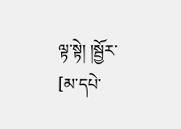ལྟ་སྟེ། །སྦྱོར་
[མ་དཔེ་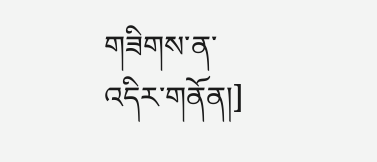གཟིགས་ན་འདིར་གནོན།]